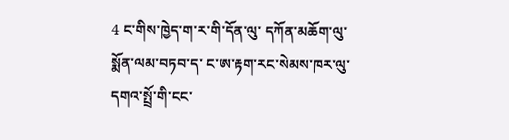4 ང་གིས་ཁྱེད་ག་ར་གི་དོན་ལུ་ དཀོན་མཆོག་ལུ་སྨོན་ལམ་བཏབ་ད་ ང་ཨ་རྟག་རང་སེམས་ཁར་ལུ་དགའ་སྤྲོ་གི་ངང་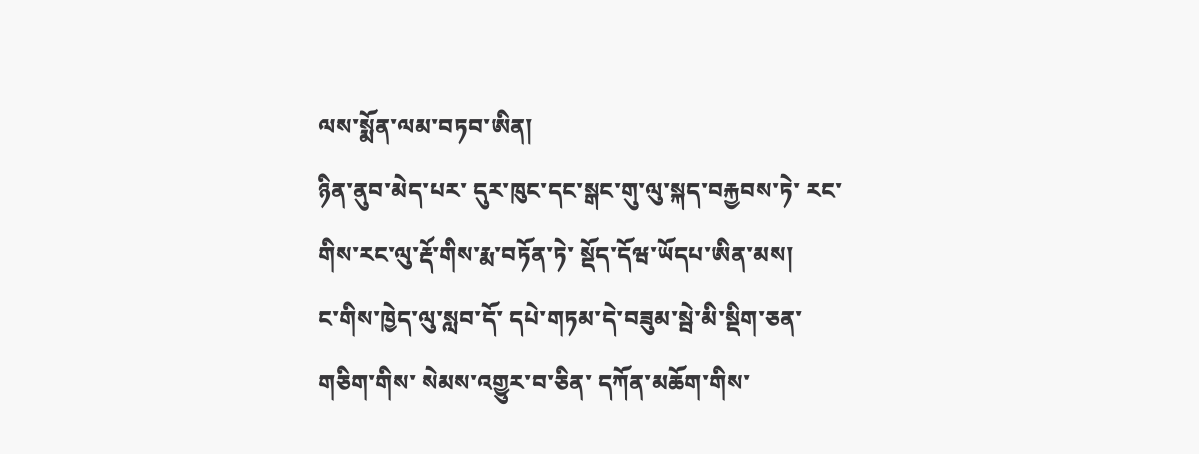ལས་སྨོན་ལམ་བཏབ་ཨིན།
ཉིན་ནུབ་མེད་པར་ དུར་ཁུང་དང་སྒང་གུ་ལུ་སྐད་བརྐྱབས་ཏེ་ རང་གིས་རང་ལུ་རྡོ་གིས་རྨ་བཏོན་ཏེ་ སྡོད་དོཝ་ཡོདཔ་ཨིན་མས།
ང་གིས་ཁྱེད་ལུ་སླབ་དོ་ དཔེ་གཏམ་དེ་བཟུམ་སྦེ་མི་སྡིག་ཅན་གཅིག་གིས་ སེམས་འགྱུར་བ་ཅིན་ དཀོན་མཆོག་གིས་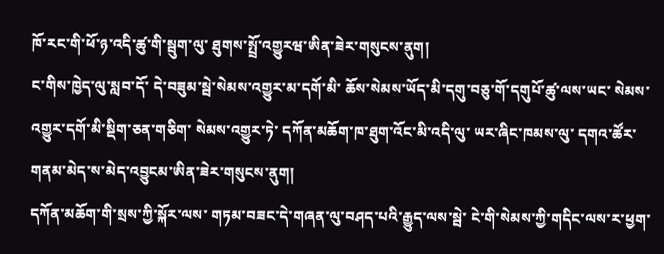ཁོ་རང་གི་ཕོ་ཉ་འདི་ཚུ་གི་སྦུག་ལུ་ ཐུགས་སྤྲོ་འགྱུརཝ་ཨིན་ཟེར་གསུངས་ནུག།
ང་གིས་ཁྱེད་ལུ་སླབ་དོ་ དེ་བཟུམ་སྦེ་སེམས་འགྱུར་མ་དགོ་མི་ ཆོས་སེམས་ཡོད་མི་དགུ་བཅུ་གོ་དགུཔོ་ཚུ་ལས་ཡང་ སེམས་འགྱུར་དགོ་མི་སྡིག་ཅན་གཅིག་ སེམས་འགྱུར་ཏེ་ དཀོན་མཆོག་ཁ་ཐུག་འོང་མི་འདི་ལུ་ ཡར་ཞིང་ཁམས་ལུ་ དགའ་ཚོར་གནམ་མེད་ས་མེད་འབྱུངམ་ཨིན་ཟེར་གསུངས་ནུག།
དཀོན་མཆོག་གི་སྲས་ཀྱི་སྐོར་ལས་ གཏམ་བཟང་དེ་གཞན་ལུ་བཤད་པའི་རྒྱུད་ལས་སྦེ་ ངེ་གི་སེམས་ཀྱི་གདིང་ལས་ར་ཕྱག་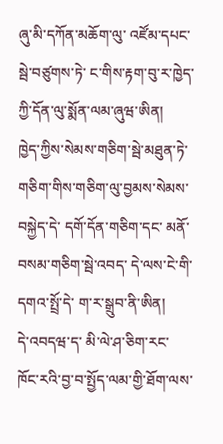ཞུ་མི་དཀོན་མཆོག་ལུ་ འཛོམ་དཔང་སྦེ་བཙུགས་ཏེ་ ང་གིས་རྟག་བུ་ར་ཁྱེད་ཀྱི་དོན་ལུ་སྨོན་ལམ་ཞུཝ་ཨིན།
ཁྱེད་ཀྱིས་སེམས་གཅིག་སྦེ་མཐུན་ཏེ་ གཅིག་གིས་གཅིག་ལུ་བྱམས་སེམས་བསྐྱེད་དེ་ དགོ་དོན་གཅིག་དང་ མནོ་བསམ་གཅིག་སྦེ་འབད་ དེ་ལས་ངེ་གི་དགའ་སྤྲོ་དེ་ ག་ར་སྒྲུབ་ནི་ཨིན།
དེ་འབདཝ་ད་ མི་ལེ་ཤ་ཅིག་རང་ ཁོང་རའི་བྱ་བ་སྤྱོད་ལམ་གྱི་ཐོག་ལས་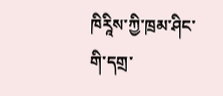ཁིརཱིས་ཀྱི་ཁྲམ་ཤིང་གི་དགྲ་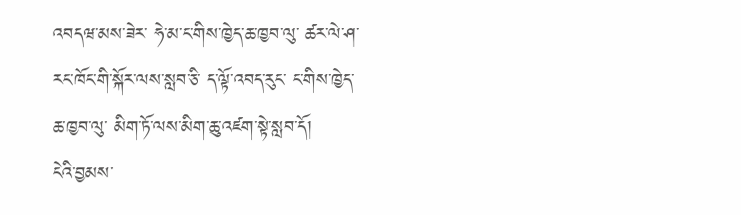འབདཝ་མས་ཟེར་ ཧེ་མ་ང་གིས་ཁྱེད་ཆ་ཁྱབ་ལུ་ ཚར་ལེ་ཤ་རང་ཁོང་གི་སྐོར་ལས་སླབ་ཅི་ ད་ལྟོ་འབད་རུང་ ང་གིས་ཁྱེད་ཆ་ཁྱབ་ལུ་ མིག་ཏོ་ལས་མིག་ཆུ་འཛག་སྟེ་སླབ་དོ།
ངེའི་བྱམས་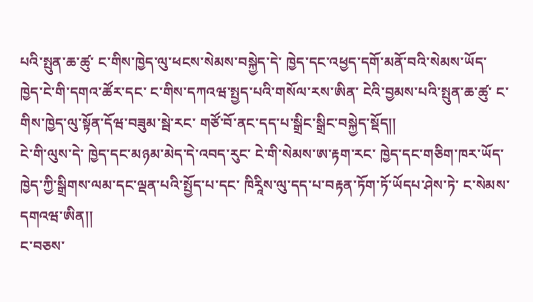པའི་སྤུན་ཆ་ཚུ་ ང་གིས་ཁྱེད་ལུ་ཕངས་སེམས་བསྐྱེད་དེ་ ཁྱེད་དང་འཕྱད་དགོ་མནོ་བའི་སེམས་ཡོད་ ཁྱེད་ངེ་གི་དགའ་ཚོར་དང་ ང་གིས་དཀའཝ་སྤྱད་པའི་གསོལ་རས་ཨིན་ ངེའི་བྱམས་པའི་སྤུན་ཆ་ཚུ་ ང་གིས་ཁྱེད་ལུ་སྟོན་དོཝ་བཟུམ་སྦེ་རང་ གཙོ་བོ་ནང་དད་པ་སྒྲིང་སྒྲིང་བསྐྱེད་སྡོད།།
ངེ་གི་ལུས་དེ་ ཁྱེད་དང་མཉམ་མེད་དེ་འབད་རུང་ ངེ་གི་སེམས་ཨ་རྟག་རང་ ཁྱེད་དང་གཅིག་ཁར་ཡོད་ ཁྱེད་ཀྱི་སྒྲིགས་ལམ་དང་ལྡན་པའི་སྤྱོད་པ་དང་ ཁིརཱིས་ལུ་དད་པ་བརྟན་ཏོག་ཏོ་ཡོདཔ་ཤེས་ཏེ་ ང་སེམས་དགའཝ་ཨིན།།
ང་བཅས་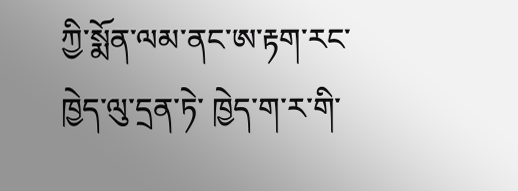ཀྱི་སྨོན་ལམ་ནང་ཨ་རྟག་རང་ཁྱེད་ལུ་དྲན་ཏེ་ ཁྱེད་ག་ར་གི་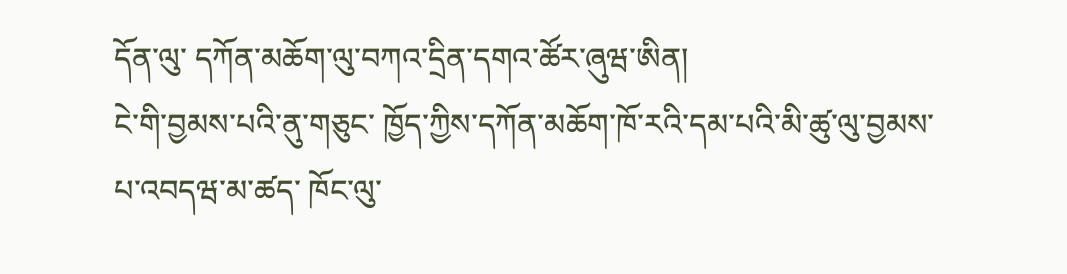དོན་ལུ་ དཀོན་མཆོག་ལུ་བཀའ་དྲིན་དགའ་ཚོར་ཞུཝ་ཨིན།
ངེ་གི་བྱམས་པའི་ནུ་གཅུང་ ཁྱོད་ཀྱིས་དཀོན་མཆོག་ཁོ་རའི་དམ་པའི་མི་ཚུ་ལུ་བྱམས་པ་འབདཝ་མ་ཚད་ ཁོང་ལུ་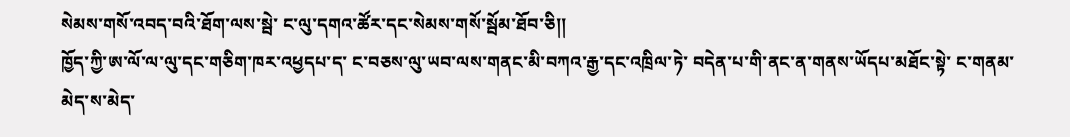སེམས་གསོ་འབད་བའི་ཐོག་ལས་སྦེ་ ང་ལུ་དགའ་ཚོར་དང་སེམས་གསོ་སྦོམ་ཐོབ་ཅི།།
ཁྱོད་ཀྱི་ཨ་ལོ་ལ་ལུ་དང་གཅིག་ཁར་འཕྱདཔ་ད་ ང་བཅས་ལུ་ཡབ་ལས་གནང་མི་བཀའ་རྒྱ་དང་འཁྲིལ་ཏེ་ བདེན་པ་གི་ནང་ན་གནས་ཡོདཔ་མཐོང་སྟེ་ ང་གནམ་མེད་ས་མེད་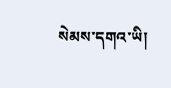སེམས་དགའ་ཡི།